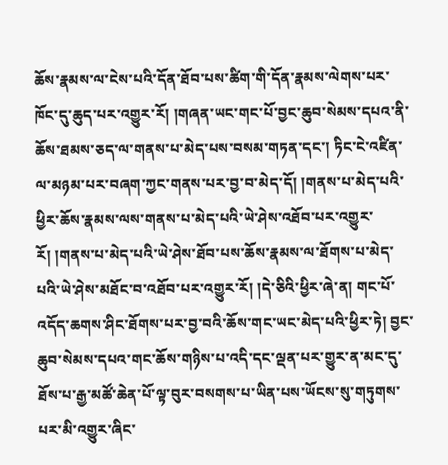ཆོས་རྣམས་ལ་ངེས་པའི་དོན་ཐོབ་པས་ཚིག་གི་དོན་རྣམས་ལེགས་པར་ཁོང་དུ་ཆུད་པར་འགྱུར་རོ། །གཞན་ཡང་གང་པོ་བྱང་ཆུབ་སེམས་དཔའ་ནི་ཆོས་ཐམས་ཅད་ལ་གནས་པ་མེད་པས་བསམ་གཏན་དང་། ཏིང་ངེ་འཛིན་ལ་མཉམ་པར་བཞག་ཀྱང་གནས་པར་བྱ་བ་མེད་དོ། །གནས་པ་མེད་པའི་ཕྱིར་ཆོས་རྣམས་ལས་གནས་པ་མེད་པའི་ཡེ་ཤེས་འཐོབ་པར་འགྱུར་རོ། །གནས་པ་མེད་པའི་ཡེ་ཤེས་ཐོབ་པས་ཆོས་རྣམས་ལ་ཐོགས་པ་མེད་པའི་ཡེ་ཤེས་མཐོང་བ་འཐོབ་པར་འགྱུར་རོ། །དེ་ཅིའི་ཕྱིར་ཞེ་ན། གང་པོ་འདོད་ཆགས་ཤིང་ཐོགས་པར་བྱ་བའི་ཆོས་གང་ཡང་མེད་པའི་ཕྱིར་ཏེ། བྱང་ཆུབ་སེམས་དཔའ་གང་ཆོས་གཉིས་པ་འདི་དང་ལྡན་པར་གྱུར་ན་མང་དུ་ཐོས་པ་རྒྱ་མཚོ་ཆེན་པོ་ལྟ་བུར་བསགས་པ་ཡིན་པས་ཡོངས་སུ་གཏུགས་པར་མི་འགྱུར་ཞིང་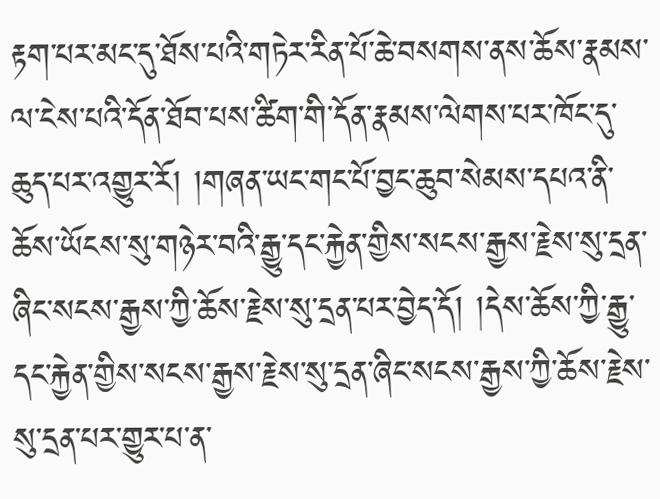རྟག་པར་མང་དུ་ཐོས་པའི་གཏེར་རིན་པོ་ཆེ་བསགས་ནས་ཆོས་རྣམས་ལ་ངེས་པའི་དོན་ཐོབ་པས་ཚིག་གི་དོན་རྣམས་ལེགས་པར་ཁོང་དུ་ཆུད་པར་འགྱུར་རོ། །གཞན་ཡང་གང་པོ་བྱང་ཆུབ་སེམས་དཔའ་ནི་ཆོས་ཡོངས་སུ་གཉེར་བའི་རྒྱུ་དང་རྐྱེན་གྱིས་སངས་རྒྱས་རྗེས་སུ་དྲན་ཞིང་སངས་རྒྱས་ཀྱི་ཆོས་རྗེས་སུ་དྲན་པར་བྱེད་དོ། །དེས་ཆོས་ཀྱི་རྒྱུ་དང་རྐྱེན་གྱིས་སངས་རྒྱས་རྗེས་སུ་དྲན་ཞིང་སངས་རྒྱས་ཀྱི་ཆོས་རྗེས་སུ་དྲན་པར་གྱུར་པ་ན་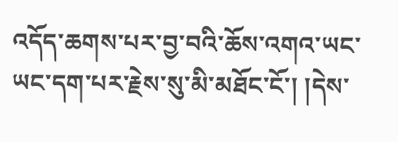འདོད་ཆགས་པར་བྱ་བའི་ཆོས་འགའ་ཡང་ཡང་དག་པར་རྗེས་སུ་མི་མཐོང་ངོ་། །དེས་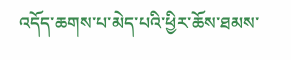འདོད་ཆགས་པ་མེད་པའི་ཕྱིར་ཆོས་ཐམས་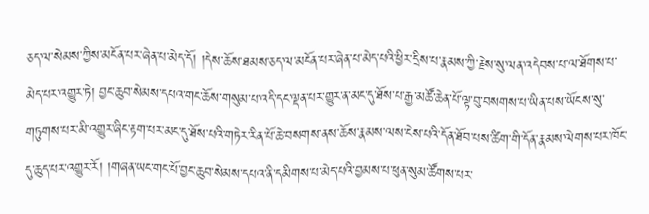ཅད་ལ་སེམས་ཀྱིས་མངོན་པར་ཞེན་པ་མེད་དོ། །དེས་ཆོས་ཐམས་ཅད་ལ་མངོན་པར་ཞེན་པ་མེད་པའི་ཕྱིར་དྲིས་པ་རྣམས་ཀྱི་རྗེས་སུ་ལན་འདེབས་པ་ལ་ཐོགས་པ་མེད་པར་འགྱུར་ཏེ། བྱང་ཆུབ་སེམས་དཔའ་གང་ཆོས་གསུམ་པ་འདི་དང་ལྡན་པར་གྱུར་ན་མང་དུ་ཐོས་པ་རྒྱ་མཚོ་ཆེན་པོ་ལྟ་བུ་བསགས་པ་ཡིན་པས་ཡོངས་སུ་གཏུགས་པར་མི་འགྱུར་ཞིང་རྟག་པར་མང་དུ་ཐོས་པའི་གཏེར་རིན་པོ་ཆེ་བསགས་ནས་ཆོས་རྣམས་ལས་ངེས་པའི་དོན་ཐོབ་པས་ཚིག་གི་དོན་རྣམས་ལེགས་པར་ཁོང་དུ་ཆུད་པར་འགྱུར་རོ། །གཞན་ཡང་གང་པོ་བྱང་ཆུབ་སེམས་དཔའ་ནི་དམིགས་པ་མེད་པའི་བྱམས་པ་ཕུན་སུམ་ཚོགས་པར་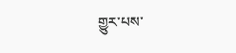གྱུར་པས་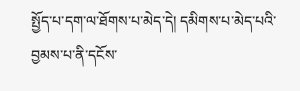སྤྱོད་པ་དག་ལ་ཐོགས་པ་མེད་དེ། དམིགས་པ་མེད་པའི་བྱམས་པ་ནི་དངོས་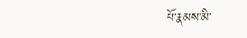པོ་རྣམས་མི་